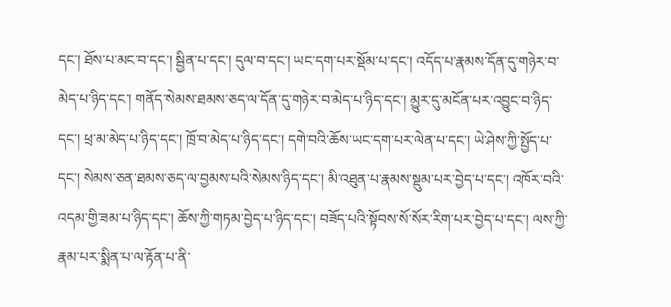དང་། ཐོས་པ་མང་བ་དང་། སྦྱིན་པ་དང་། དུལ་བ་དང་། ཡང་དག་པར་སྡོམ་པ་དང་། འདོད་པ་རྣམས་དོན་དུ་གཉེར་བ་མེད་པ་ཉིད་དང་། གནོད་སེམས་ཐམས་ཅད་ལ་དོན་དུ་གཉེར་བ་མེད་པ་ཉིད་དང་། མྱུར་དུ་མངོན་པར་འབྱུང་བ་ཉིད་དང་། ཕྲ་མ་མེད་པ་ཉིད་དང་། ཁྲོ་བ་མེད་པ་ཉིད་དང་། དགེ་བའི་ཆོས་ཡང་དག་པར་ལེན་པ་དང་། ཡེ་ཤེས་ཀྱི་སྤྱོད་པ་དང་། སེམས་ཅན་ཐམས་ཅད་ལ་བྱམས་པའི་སེམས་ཉིད་དང་། མི་འཐུན་པ་རྣམས་སྡུམ་པར་བྱེད་པ་དང་། འཁོར་བའི་འདམ་གྱི་ཟམ་པ་ཉིད་དང་། ཆོས་ཀྱི་གཏམ་བྱེད་པ་ཉིད་དང་། བཟོད་པའི་སྟོབས་སོ་སོར་རིག་པར་བྱེད་པ་དང་། ལས་ཀྱི་རྣམ་པར་སྨིན་པ་ལ་རྟོན་པ་ནི་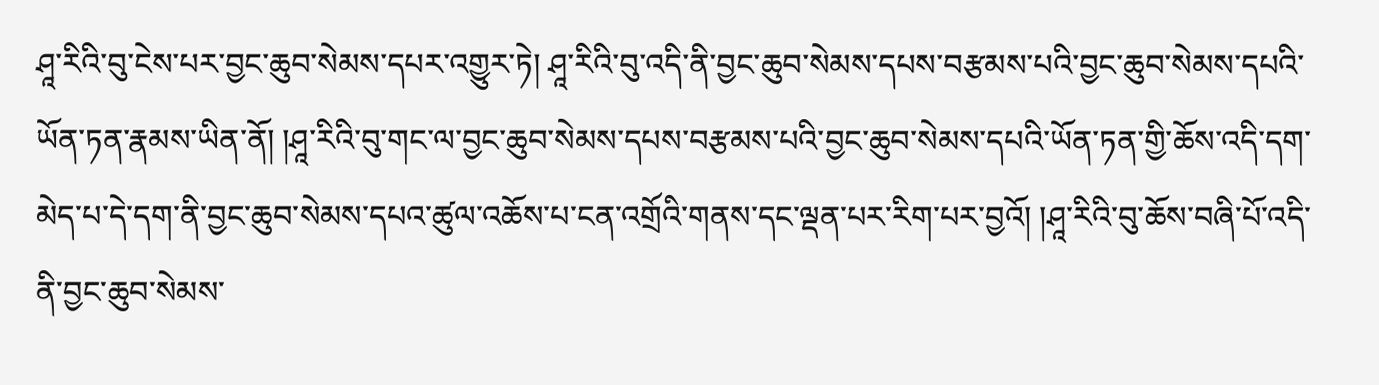ཤཱ་རིའི་བུ་ངེས་པར་བྱང་ཆུབ་སེམས་དཔར་འགྱུར་ཏེ། ཤཱ་རིའི་བུ་འདི་ནི་བྱང་ཆུབ་སེམས་དཔས་བརྩམས་པའི་བྱང་ཆུབ་སེམས་དཔའི་ཡོན་ཏན་རྣམས་ཡིན་ནོ། །ཤཱ་རིའི་བུ་གང་ལ་བྱང་ཆུབ་སེམས་དཔས་བརྩམས་པའི་བྱང་ཆུབ་སེམས་དཔའི་ཡོན་ཏན་གྱི་ཆོས་འདི་དག་མེད་པ་དེ་དག་ནི་བྱང་ཆུབ་སེམས་དཔའ་ཚུལ་འཆོས་པ་ངན་འགྲོའི་གནས་དང་ལྡན་པར་རིག་པར་བྱའོ། །ཤཱ་རིའི་བུ་ཆོས་བཞི་པོ་འདི་ནི་བྱང་ཆུབ་སེམས་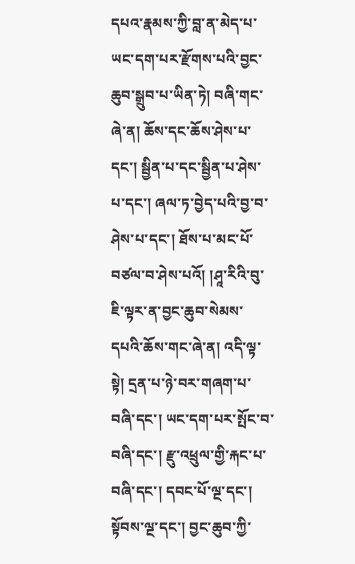དཔའ་རྣམས་ཀྱི་བླ་ན་མེད་པ་ཡང་དག་པར་རྫོགས་པའི་བྱང་ཆུབ་སྒྲུབ་པ་ཡིན་ཏེ། བཞི་གང་ཞེ་ན། ཆོས་དང་ཆོས་ཤེས་པ་དང་། སྦྱིན་པ་དང་སྦྱིན་པ་ཤེས་པ་དང་། ཞལ་ཏ་བྱེད་པའི་བྱ་བ་ཤེས་པ་དང་། ཐོས་པ་མང་པོ་བཙལ་བ་ཤེས་པའོ། །ཤཱ་རིའི་བུ་ཇི་ལྟར་ན་བྱང་ཆུབ་སེམས་དཔའི་ཆོས་གང་ཞེ་ན། འདི་ལྟ་སྟེ། དྲན་པ་ཉེ་བར་གཞག་པ་བཞི་དང་། ཡང་དག་པར་སྤོང་བ་བཞི་དང་། རྫུ་འཕྲུལ་གྱི་རྐང་པ་བཞི་དང་། དབང་པོ་ལྔ་དང་། སྟོབས་ལྔ་དང་། བྱང་ཆུབ་ཀྱི་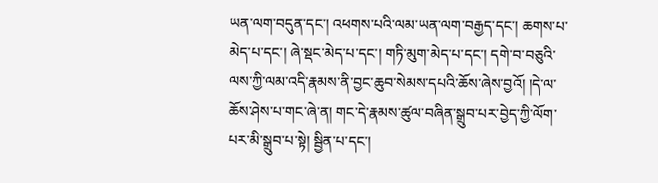ཡན་ལག་བདུན་དང་། འཕགས་པའི་ལམ་ཡན་ལག་བརྒྱད་དང་། ཆགས་པ་མེད་པ་དང་། ཞེ་སྡང་མེད་པ་དང་། གཏི་མུག་མེད་པ་དང་། དགེ་བ་བཅུའི་ལས་ཀྱི་ལམ་འདི་རྣམས་ནི་བྱང་ཆུབ་སེམས་དཔའི་ཆོས་ཞེས་བྱའོ། །དེ་ལ་ཆོས་ཤེས་པ་གང་ཞེ་ན། གང་དེ་རྣམས་ཚུལ་བཞིན་སྒྲུབ་པར་བྱེད་ཀྱི་ལོག་པར་མི་སྒྲུབ་པ་སྟེ། སྦྱིན་པ་དང་།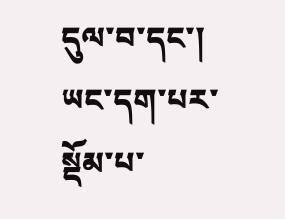དུལ་བ་དང་། ཡང་དག་པར་སྡོམ་པ་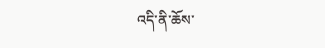འདི་ནི་ཆོས་